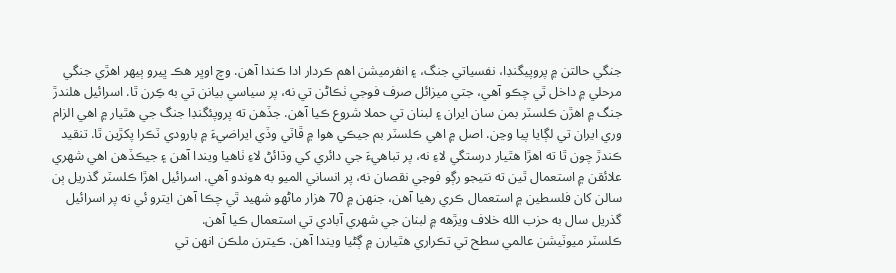جنگي حالتن ۾ پروپيگنڊا، نفسياتي جنگ، ۽ انفرميشن اهم ڪردار ادا ڪندا آهن. وچ اوڀر هڪ ڀيرو ٻيهر اهڙي جنگي مرحلي ۾ داخل ٿي چڪو آهي، جتي ميزائل صرف فوجي ٺڪاڻن تي نه، پر سياسي بيانن تي به ڪِرن ٿا. اسرائيل هلندڙ جنگ ۾ اهڙن ڪلسٽر بمن سان ايران ۽ لبنان تي حملا شروع ڪيا آهن. جڏهن ته پروپئگنڊا جنگ جي هٿيار ۾ اهي الزام وري ايران تي لڳايا پيا وڃن. اصل ۾ اهي ڪلسٽر بم جيڪي هوا ۾ ڦاٽي وڏي ايراضيءَ ۾ بارودي ٽڪرا پکڙين ٿا. تنقيد ڪندڙ چون ٿا ته اهڙا هٿيار درستگي لاءِ نه، پر تباهيءَ جي دائري کي وڌائڻ لاءِ ٺاهيا ويندا آهن ۽ جيڪڏهن اهي شهري علائقن ۾ استعمال ٿين ته نتيجو رڳو فوجي نقصان نه، پر انساني الميو به هوندو آهي. اسرائيل اهڙا ڪلسٽر گذريل ٻن سالن کان فلسطين ۾ استعمال ڪري رهيا آهن، جنهن ۾ 70 هزار ماڻهو شهيد ٿي چڪا آهن ايترو ئي نه پر اسرائيل گذريل سال به حزب الله خلاف ويڙهه ۾ لبنان جي شهري آبادي تي استعمال ڪيا آهن.
ڪلسٽر ميوٽيشن عالمي سطح تي تڪراري هٿيارن ۾ ڳڻيا ويندا آهن. ڪيترن ملڪن انهن تي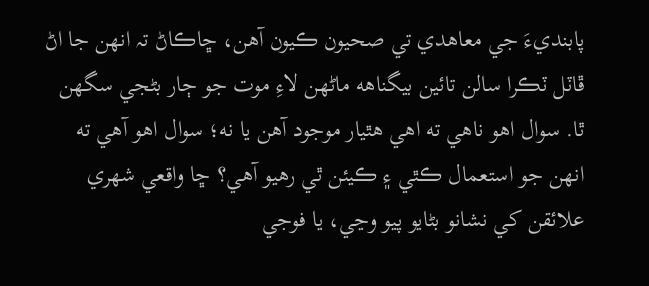پابنديءَ جي معاهدي تي صحيون ڪيون آهن، ڇاڪاڻ تہ انهن جا اڻ ڦاٽل ٽڪرا سالن تائين بيگناهه ماڻهن لاءِ موت جو ڄار بڻجي سگهن ٿا. سوال اهو ناهي ته اهي هٿيار موجود آهن يا نه؛ سوال اهو آهي ته انهن جو استعمال ڪٿي ۽ ڪيئن ٿي رهيو آهي؟ ڇا واقعي شهري علائقن کي نشانو بڻايو پيو وڃي، يا فوجي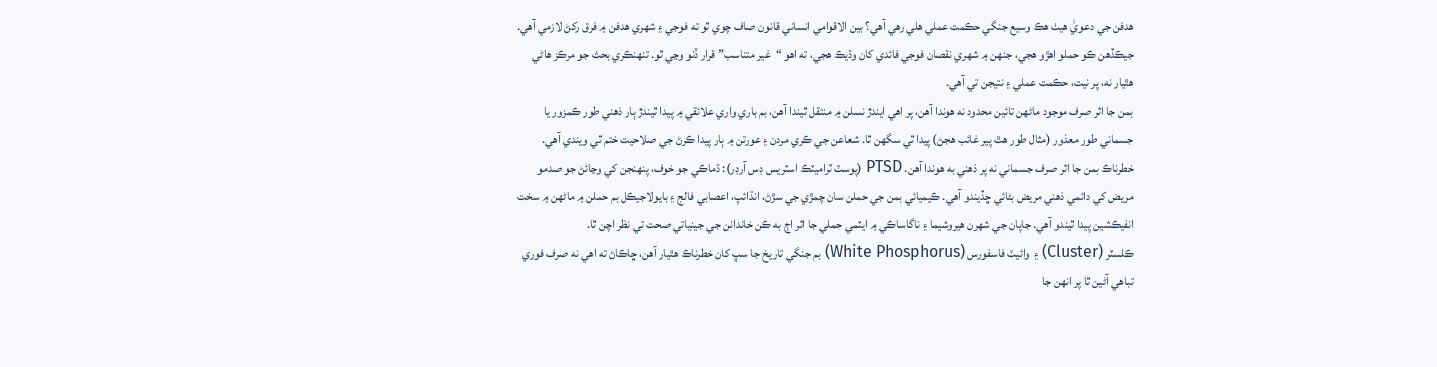هدفن جي دعويٰ هيٺ هڪ وسيع جنگي حڪمت عملي هلي رهي آهي؟ بين الاقوامي انساني قانون صاف چوي ٿو ته فوجي ۽ شهري هدفن ۾ فرق رکڻ لازمي آهي. جيڪڏهن ڪو حملو اهڙو هجي، جنهن ۾ شهري نقصان فوجي فائدي کان وڌيڪ هجي، ته اهو “غير متناسب” قرار ڏنو وڃي ٿو. تنهنڪري بحث جو مرڪز هاڻي هٿيار نه، پر نيت، حڪمت عملي ۽ نتيجن تي آهي.
بمن جا اثر صرف موجود ماڻهن تائين محدود نه هوندا آهن، پر اهي ايندڙ نسلن ۾ منتقل ٿيندا آهن، بم باري واري علائقي ۾ پيدا ٿيندڙ ٻار ذهني طور ڪمزور يا جسماني طور معذور (مثال طور هٿ پير غائب هجڻ) پيدا ٿي سگهن ٿا. شعاعن جي ڪري مردن ۽ عورتن ۾ ٻار پيدا ڪرڻ جي صلاحيت ختم ٿي ويندي آهي. خطرناڪ بمن جا اثر صرف جسماني نه پر ذهني به هوندا آهن. PTSD (پوسٽ ٽراميٽڪ اسٽريس ڊس آرڊر): ڌماڪي جو خوف، پنهنجن کي وڃائڻ جو صدمو مريض کي دائمي ذهني مريض بڻائي ڇڏيندو آهي. ڪيميائي بمن جي حملن سان چمڙي جي سڙڻ، انڌائپ، اعصابي فالج ۽ بايولاجيڪل بم حملن ۾ ماڻهن ۾ سخت انفيڪشين پيدا ٿيندو آهي. جاپان جي شهرن هيروشيما ۽ ناگاساڪي ۾ ايٽمي حملي جا اثر اڄ به ڪن خاندانن جي جينياتي صحت تي نظر اچن ٿا.
ڪلسٽر (Cluster) ۽ وائيٽ فاسفورس (White Phosphorus) بم جنگي تاريخ جا سڀ کان خطرناڪ هٿيار آهن، ڇاڪاڻ ته اهي نه صرف فوري تباهي آڻين ٿا پر انهن جا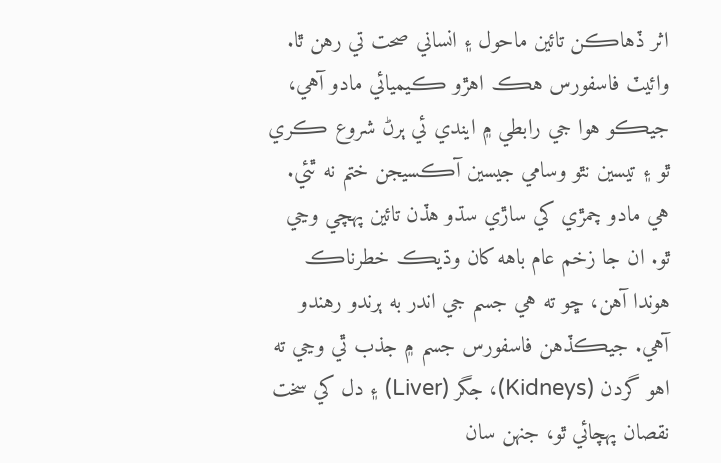اثر ڏهاڪن تائين ماحول ۽ انساني صحت تي رهن ٿا. وائيٽ فاسفورس هڪ اهڙو ڪيميائي مادو آهي، جيڪو هوا جي رابطي ۾ ايندي ئي ٻرڻ شروع ڪري ٿو ۽ تيسين نٿو وسامي جيسين آڪسيجن ختم نه ٿئي. هي مادو چمڙي کي ساڙي سڌو هڏن تائين پهچي وڃي ٿو. ان جا زخم عام باهه کان وڌيڪ خطرناڪ هوندا آهن، ڇو ته هي جسم جي اندر به ٻرندو رهندو آهي. جيڪڏهن فاسفورس جسم ۾ جذب ٿي وڃي ته اهو گردن (Kidneys)، جگر (Liver) ۽ دل کي سخت نقصان پهچائي ٿو، جنهن سان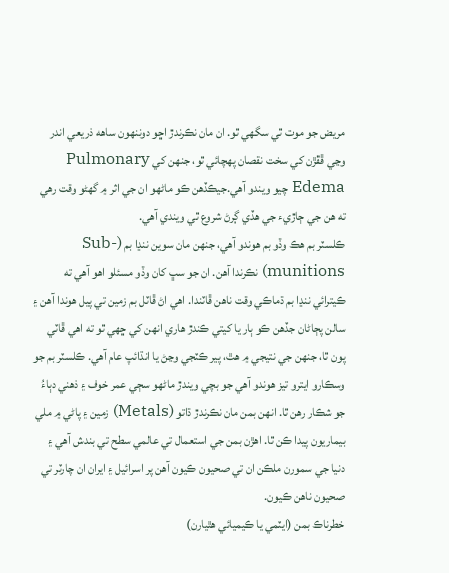مريض جو موت ٿي سگهي ٿو. ان مان نڪرندڙ اڇو دوننهون ساهه ذريعي اندر وڃي ڦڦڙن کي سخت نقصان پهچائي ٿو، جنهن کي Pulmonary Edema چيو ويندو آهي.جيڪڏهن ڪو ماڻهو ان جي اثر ۾ گهڻو وقت رهي ته هن جي ڄاڙيء جي هڏي ڳرڻ شروع ٿي ويندي آهي.
ڪلسٽر بم هڪ وڏو بم هوندو آهي، جنهن مان سوين ننڍا بم (Sub-munitions) نڪرندا آهن. ان جو سڀ کان وڏو مسئلو اهو آهي ته ڪيترائي ننڍا بم ڌماڪي وقت ناهن ڦاٽندا. اهي اڻ ڦاٽل بم زمين تي پيل هوندا آهن ۽ سالن پڄاڻان جڏهن ڪو ٻار يا کيتي ڪندڙ هاري انهن کي ڇهي ٿو ته اهي ڦاٽي پون ٿا، جنهن جي نتيجي ۾ هٿ، پير ڪٽجي وڃڻ يا انڌائپ عام آهي. ڪلسٽر بم جو وسڪارو ايترو تيز هوندو آهي جو بچي ويندڙ ماڻهو سڄي عمر خوف ۽ ذهني دٻاءُ جو شڪار رهن ٿا. انهن بمن مان نڪرندڙ ڌاتو (Metals) زمين ۽ پاڻي ۾ ملي بيماريون پيدا ڪن ٿا. اهڙن بمن جي استعمال تي عالمي سطح تي بندش آهي ۽ دنيا جي سمورن ملڪن ان تي صحيون ڪيون آهن پر اسرائيل ۽ ايران ان چارٽر تي صحيون ناهن ڪيون.
خطرناڪ بمن (ايٽمي يا ڪيميائي هٿيارن)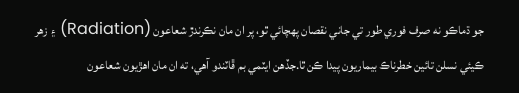جو ڌماڪو نه صرف فوري طور تي جاني نقصان پهچائي ٿو، پر ان مان نڪرندڙ شعاعون (Radiation) ۽ زهر ڪيئي نسلن تائين خطرناڪ بيماريون پيدا ڪن ٿا.جڏهن ايٽمي بم ڦاٽندو آهي، ته ان مان اهڙيون شعاعون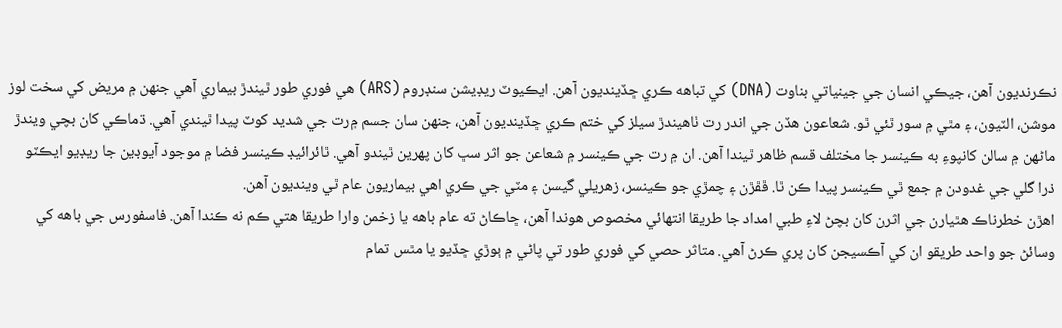نڪرنديون آهن، جيڪي انسان جي جينياتي بناوت (DNA) کي تباهه ڪري ڇڏينديون آهن. ايڪيوٽ ريڊيشن سنڊروم (ARS) هي فوري طور ٿيندڙ بيماري آهي جنهن ۾ مريض کي سخت لوز موشن، الٽيون، ۽ مٿي ۾ سور ٿئي ٿو. شعاعون هڏن جي اندر رت ٺاهيندڙ سيلز کي ختم ڪري ڇڏينديون آهن، جنهن سان جسم ۾رت جي شديد کوٽ پيدا ٿيندي آهي. ڌماڪي کان بچي ويندڙ ماڻهن ۾ سالن کانپوءِ به ڪينسر جا مختلف قسم ظاهر ٿيندا آهن. ان ۾ رت جي ڪينسر ۾ شعاعن جو اثر سڀ کان پهرين ٿيندو آهي. ٿائرائيڊ ڪينسر فضا ۾ موجود آيوڊين جا ريڊيو ايڪٽو ذرا گلي جي غدودن ۾ جمع ٿي ڪينسر پيدا ڪن ٿا. ڦڦڙن ۽ چمڙي جو ڪينسر، زهريلي گيسن ۽ مٽي جي ڪري اهي بيماريون عام ٿي وينديون آهن.
اهڙن خطرناڪ هٿيارن جي اثرن کان بچڻ لاءِ طبي امداد جا طريقا انتهائي مخصوص هوندا آهن، ڇاڪاڻ ته عام باهه يا زخمن وارا طريقا هتي ڪم نه ڪندا آهن. فاسفورس جي باهه کي وسائڻ جو واحد طريقو ان کي آڪسيجن کان پري ڪرڻ آهي. متاثر حصي کي فوري طور تي پاڻي ۾ ٻوڙي ڇڏيو يا مٿس تمام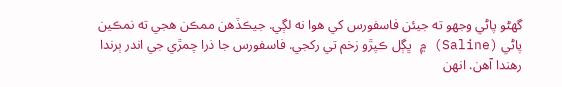گهڻو پاڻي وجھو ته جيئن فاسفورس کي هوا نه لڳي. جيڪڏهن ممڪن هجي ته نمڪين پاڻي (Saline) ۾ ڀڳل ڪپڙو زخم تي رکجي. فاسفورس جا ذرا چمڙي جي اندر ٻرندا رهندا آهن. انهن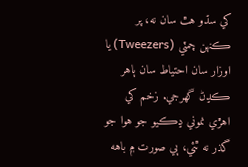کي سڌو هٿ سان نه، پر ڪنهن چمٽي (Tweezers) يا اوزار سان احتياط سان ٻاهر ڪڍڻ گهرجي. زخم کي اهڙي نموني ڍڪيو جو هوا جو گذر نه ٿئي، ٻي صورت ۾ باهه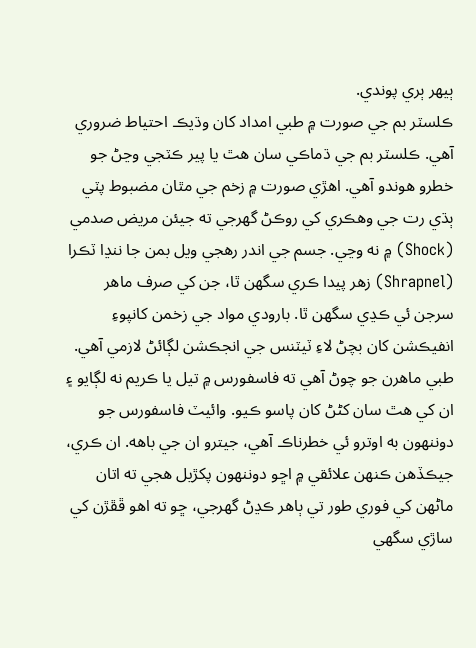ٻيهر ٻري پوندي.
ڪلسٽر بم جي صورت ۾ طبي امداد کان وڌيڪ احتياط ضروري آهي. ڪلسٽر بم جي ڌماڪي سان هٿ يا پير ڪٽجي وڃڻ جو خطرو هوندو آهي. اهڙي صورت ۾ زخم جي مٿان مضبوط پٽي ٻڌي رت جي وهڪري کي روڪڻ گهرجي ته جيئن مريض صدمي (Shock) ۾ نه وڃي. جسم جي اندر رهجي ويل بمن جا ننڍا ٽڪرا (Shrapnel) زهر پيدا ڪري سگهن ٿا، جن کي صرف ماهر سرجن ئي ڪڍي سگهن ٿا. بارودي مواد جي زخمن کانپوءِ انفيڪشن کان بچڻ لاءِ ٽيٽنس جي انجڪشن لڳائڻ لازمي آهي. طبي ماهرن جو چوڻ آهي ته فاسفورس ۾ تيل يا ڪريم نه لڳايو ۽ ان کي هٿ سان کڻڻ کان پاسو ڪيو. وائيٽ فاسفورس جو دوننهون به اوترو ئي خطرناڪ آهي، جيترو ان جي باهه. ان ڪري، جيڪڏهن ڪنهن علائقي ۾ اڇو دوننهون پکڙيل هجي ته اتان ماڻهن کي فوري طور تي ٻاهر ڪڍڻ گهرجي، ڇو ته اهو ڦڦڙن کي ساڙي سگهي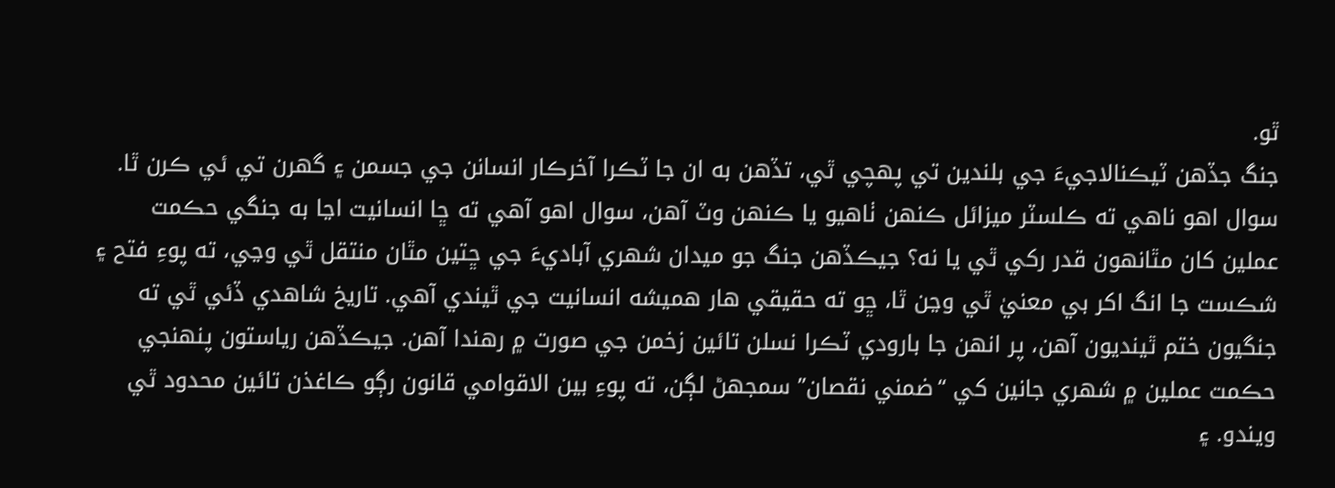ٿو.
جنگ جڏهن ٽيڪنالاجيءَ جي بلندين تي پهچي ٿي، تڏهن به ان جا ٽڪرا آخرڪار انسانن جي جسمن ۽ گهرن تي ئي ڪرن ٿا. سوال اهو ناهي ته ڪلسٽر ميزائل ڪنهن ٺاهيو يا ڪنهن وٽ آهن، سوال اهو آهي ته ڇا انسانيت اڃا به جنگي حڪمت عملين کان مٿانهون قدر رکي ٿي يا نه؟ جيڪڏهن جنگ جو ميدان شهري آباديءَ جي ڇتين مٿان منتقل ٿي وڃي، ته پوءِ فتح ۽ شڪست جا انگ اکر بي معنيٰ ٿي وڃن ٿا، ڇو ته حقيقي هار هميشه انسانيت جي ٿيندي آهي. تاريخ شاهدي ڏئي ٿي ته جنگيون ختم ٿينديون آهن، پر انهن جا بارودي ٽڪرا نسلن تائين زخمن جي صورت ۾ رهندا آهن. جيڪڏهن رياستون پنهنجي حڪمت عملين ۾ شهري جانين کي “ضمني نقصان” سمجهڻ لڳن، ته پوءِ بين الاقوامي قانون رڳو ڪاغذن تائين محدود ٿي ويندو. ۽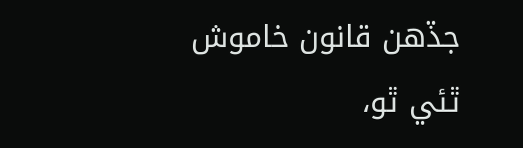جڏهن قانون خاموش ٿئي ٿو،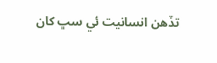تڏهن انسانيت ئي سڀ کان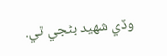وڏي شهيد بڻجي ٿي.